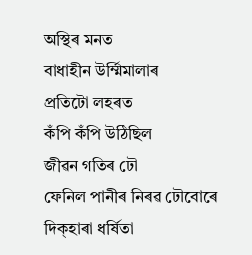অস্থিৰ মনত
বাধাহীন উৰ্ম্মিমালাৰ
প্রতিটো লহৰত
কঁপি কঁপি উঠিছিল
জীৱন গতিৰ ঢৌ
ফেনিল পানীৰ নিৰৱ ঢৌবোৰে
দিক্হাৰা ধৰ্ষিতা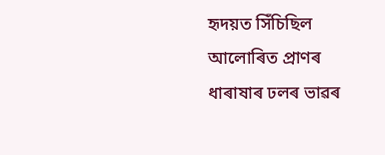হৃদয়ত সিঁচিছিল
আলোৰিত প্রাণৰ
ধাৰাষাৰ ঢলৰ ভাৱৰ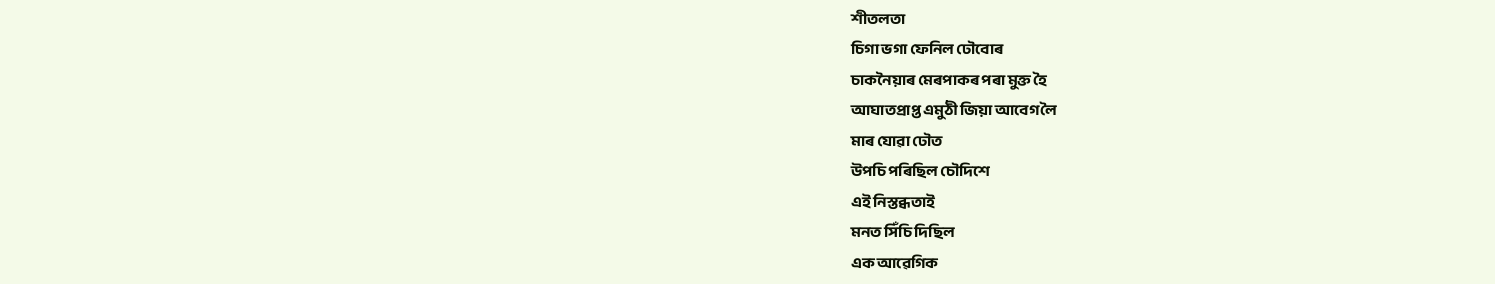শীতলতা
চিগা ভগা ফেনিল ঢৌবোৰ
চাকনৈয়াৰ মেৰপাকৰ পৰা মুক্ত হৈ
আঘাতপ্ৰাপ্ত এমুঠী জিয়া আবেগ লৈ
মাৰ যোৱা ঢৌত
উপচি পৰিছিল চৌদিশে
এই নিস্তব্ধতাই
মনত সিঁচি দিছিল
এক আৱেগিক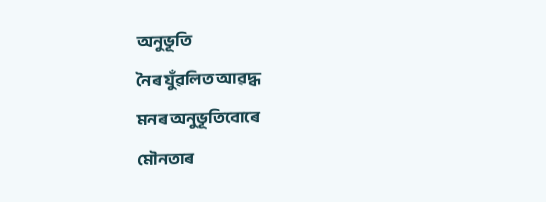অনুভূতি
নৈৰ যুঁৱলিত আৱদ্ধ
মনৰ অনুভূতিবোৰে
মৌনতাৰ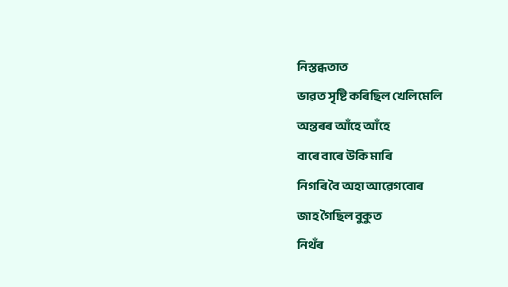নিস্তব্ধতাত
ভাৱত সৃষ্টি কৰিছিল খেলিমেলি
অন্তৰৰ আঁহে আঁহে
বাৰে বাৰে উকি মাৰি
নিগৰি বৈ অহা আৱেগবোৰ
জাহ গৈছিল বুকুত
নিথঁৰ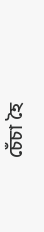চেঁচা হৈ